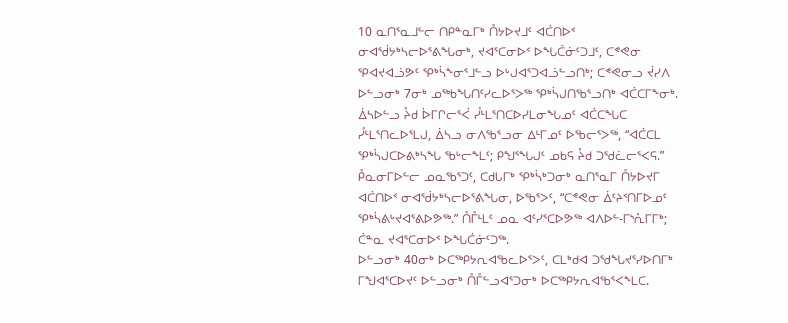10 ᓇᑎᕐᓇᒧᓪᓕ ᑎᑭᓐᓇᒥᒃ ᑍᔭᐅᔪᒧᑦ ᐊᑖᑎᐅᑉ ᓂᐊᖂᔭᒃᓴᓕᐅᕐᕕᖓᓂᒃ, ᔪᐊᕐᑕᓂᐅᑉ ᐅᖓᑖᓃᑦᑐᒧᑦ, ᑕᕝᕙᓂ ᕿᐊᔪᐊᓘᕗᑦ ᕿᒃᓵᖕᓂᕐᒧᓪᓗ ᐅᒡᒍᐊᕐᑐᐊᓘᓪᓗᑎᒃ; ᑕᕝᕙᓂᓗ ᔫᓯᐱ ᐅᓪᓗᓂᒃ 7ᓂᒃ ᓄᖅᑲᖓᑎᑦᓯᓚᐅᕐᐳᖅ ᕿᒃᓵᒍᑎᖃᕐᓗᑎᒃ ᐊᑖᑕᒥᖕᓂᒃ.
ᐄᓴᐅᓪᓗ ᔧᑯ ᐆᒥᒋᓕᕐᐹ ᓮᒻᒪᕐᑎᑕᐅᓯᒪᓂᖓᓄᑦ ᐊᑖᑕᖓᑕ ᓮᒻᒪᕐᑎᓚᐅᕐᒪᒍ, ᐄᓴᓗ ᓂᐱᖃᕐᓗᓂ ᐃᒻᒥᓄᑦ ᐅᖃᓕᕐᐳᖅ, “ᐊᑖᑕᒪ ᕿᒃᓵᒍᑕᐅᕕᒃᓴᖓ ᖃᒡᓕᖕᒪᑦ; ᑭᖑᕐᖓᒍᑦ ᓄᑲᕋ ᔧᑯ ᑐᖁᓛᓕᕐᐸᕋ.”
ᑬᓇᓂᒥᐅᓪᓕ ᓄᓇᖃᕐᑐᑦ, ᑕᑯᒐᒥᒃ ᕿᒃᓵᒃᑐᓂᒃ ᓇᑎᕐᓇᒥ ᑍᔭᐅᔪᒥ ᐊᑖᑎᐅᑉ ᓂᐊᖂᔭᒃᓴᓕᐅᕐᕕᖓᓂ, ᐅᖃᕐᐳᑦ, “ᑕᕝᕙᓂ ᐄᑦᔨᑉᑎᒥᐅᓄᑦ ᕿᒃᓵᕕᒡᔪᐊᕐᕕᐅᕗᖅ.” ᑍᒤᒻᒪᑦ ᓄᓇ ᐊᑦᓯᕐᑕᐅᕗᖅ ᐊᐱᐅᓪ-ᒥᔅᕅᒥᒥᒃ; ᑖᓐᓇ ᔪᐊᕐᑕᓂᐅᑉ ᐅᖓᑖᓃᑦᑐᖅ.
ᐅᓪᓗᓂᒃ 40ᓂᒃ ᐅᑕᖅᑭᔭᕆᐊᖃᓚᐅᕐᐳᑦ, ᑕᒪᒃᑯᐊ ᑐᖁᖓᔪᕐᓯᐅᑎᒥᒃ ᒥᖑᐊᕐᑕᐅᔪᑦ ᐅᓪᓗᓂᒃ ᑍᒤᓪᓗᐊᕐᑐᓂᒃ ᐅᑕᖅᑭᔭᕆᐊᖃᕐᐸᖕᒪᑕ.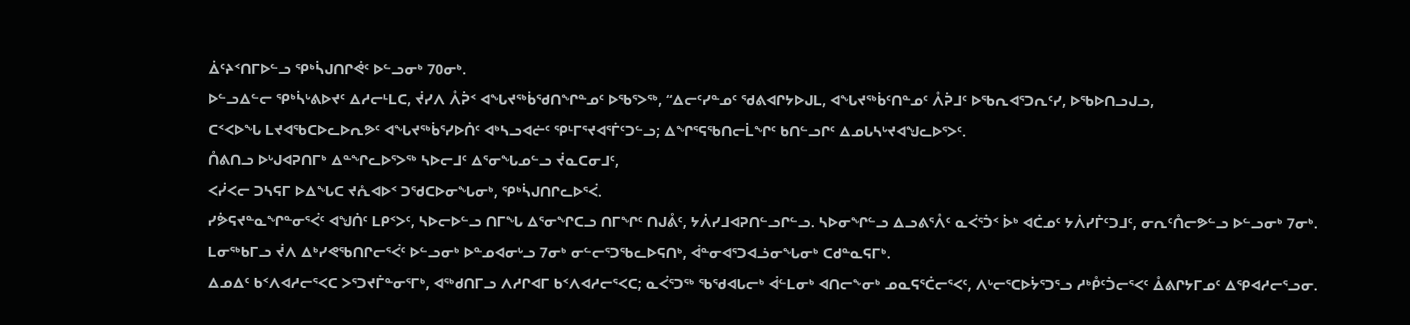ᐄᑦᔨᑉᑎᒥᐅᓪᓗ ᕿᒃᓵᒍᑎᒋᕚᑦ ᐅᓪᓗᓂᒃ 70ᓂᒃ.
ᐅᓪᓗᐃᓪᓕ ᕿᒃᓵᒡᕕᐅᔪᑦ ᐃᓱᓕᒻᒪᑕ, ᔫᓯᐱ ᐰᕉᑉ ᐊᖓᔪᖅᑳᖁᑎᖏᓐᓄᑦ ᐅᖃᕐᐳᖅ, “ᐃᓕᑦᓯᓐᓄᑦ ᖁᕕᐊᒋᔭᐅᒍᒪ, ᐊᖓᔪᖅᑳᑦᑎᓐᓄᑦ ᐰᕉᒧᑦ ᐅᖃᕆᐊᕐᑐᕆᑦᓯ, ᐅᖃᐅᑎᓗᒍᓗ,
ᑕᑉᐸᐅᖓ ᒪᔪᐊᖃᑕᐅᓚᐅᕆᕗᑦ ᐊᖓᔪᖅᑳᕐᓯᐅᑏᑦ ᐊᒃᓴᓗᐊᓖᑦ ᕿᒻᒥᕐᔪᐊᕐᒦᑦᑐᓪᓗ; ᐃᖏᕐᕋᖃᑎᓕᒫᖏᑦ ᑲᑎᓪᓗᒋᑦ ᐃᓄᒐᓴᒡᔪᐊᖑᓚᐅᕐᐳᑦ.
ᑍᕕᑎᓗ ᐅᒡᒍᐊᕈᑎᒥᒃ ᐃᓐᖏᓚᐅᕐᐳᖅ ᓴᐅᓕᒧᑦ ᐃᕐᓂᖓᓄᓪᓗ ᔫᓇᑕᓂᒧᑦ,
ᐸᓰᐸᓕ ᑐᓴᕋᒥ ᐅᐃᖓᑕ ᔪᕅᐊᐅᑉ ᑐᖁᑕᐅᓂᖓᓂᒃ, ᕿᒃᓵᒍᑎᒋᓚᐅᕐᐹ.
ᓯᕘᕋᔪᓐᓇᖏᓐᓂᕐᐹᑦ ᐊᖑᑏᑦ ᒪᑭᑉᐳᑦ, ᓴᐅᓕᐅᓪᓗ ᑎᒥᖓ ᐃᕐᓂᖏᑕᓗ ᑎᒥᖏᑦ ᑎᒍᕔᑦ, ᔭᐲᓯᒧᐊᕈᑎᓪᓗᒋᓪᓗ. ᓴᐅᓂᖏᓪᓗ ᐃᓗᕕᕐᐰᑦ ᓇᐹᕐᑑᑉ ᐆᒃ ᐊᑖᓄᑦ ᔭᐲᓯᒦᑦᑐᒧᑦ, ᓂᕆᑦᑍᓕᕗᓪᓗ ᐅᓪᓗᓂᒃ 7ᓂᒃ.
ᒪᓂᖅᑲᒥᓗ ᔫᐱ ᐃᒃᓯᕙᖃᑎᒋᓕᕐᐹᑦ ᐅᓪᓗᓂᒃ ᐅᓐᓄᐊᓂᒡᓗ 7ᓂᒃ ᓂᓪᓕᕐᑐᖃᓚᐅᕋᑎᒃ, ᐋᓐᓂᐊᕐᑐᐊᓘᓂᖓᓂᒃ ᑕᑯᓐᓇᕋᒥᒃ.
ᐃᓄᐃᑦ ᑲᑉᐱᐊᓱᓕᕐᐸᑕ ᐳᕐᑐᔪᒦᓐᓂᕐᒥᒃ, ᐊᖅᑯᑎᒥᓗ ᐱᓱᒋᐊᒥ ᑲᑉᐱᐊᓱᓕᕐᐸᑕ; ᓇᐹᕐᑐᖅ ᖃᖁᐊᒐᓕᒃ ᐋᓪᒪᓂᒃ ᐊᑎᓕᖕᓂᒃ ᓄᓇᕋᕐᑖᓕᕐᐸᑦ, ᐱᒡᓕᕐᑕᐅᔮᕐᑐᕐᓗ ᓱᒃᑬᑦᑑᓕᕐᐸᑦ ᐂᕕᒋᔭᒥᓄᑦ ᐃᕿᐊᓱᓕᕐᓗᓂ.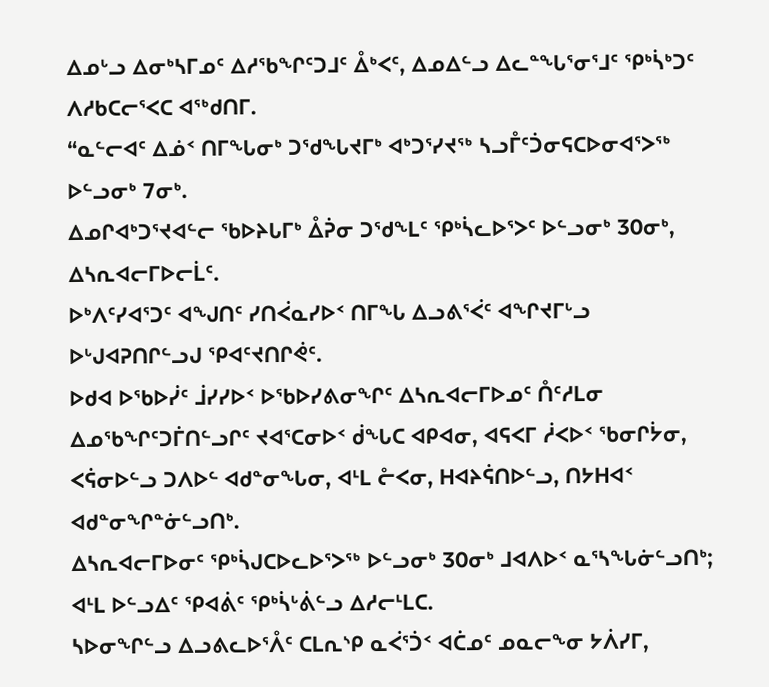ᐃᓄᒡᓗ ᐃᓂᒃᓴᒥᓄᑦ ᐃᓱᖃᖏᑦᑐᒧᑦ ᐂᒃᐸᑦ, ᐃᓄᐃᓪᓗ ᐃᓚᓐᖓᕐᓂᕐᒧᑦ ᕿᒃᓵᒃᑐᑦ ᐱᓱᑲᑕᓕᕐᐸᑕ ᐊᖅᑯᑎᒥ.
“ᓇᓪᓕᐊᑦ ᐃᓅᑉ ᑎᒥᖓᓂᒃ ᑐᖁᖓᔪᒥᒃ ᐊᒃᑐᕐᓯᔪᖅ ᓴᓗᒤᑦᑑᓂᕋᑕᐅᓂᐊᕐᐳᖅ ᐅᓪᓗᓂᒃ 7ᓂᒃ.
ᐃᓄᒋᐊᒃᑐᕐᔪᐊᓪᓕ ᖃᐅᔨᒐᒥᒃ ᐂᕉᓂ ᑐᖁᖕᒪᑦ ᕿᒃᓵᓚᐅᕐᐳᑦ ᐅᓪᓗᓂᒃ 30ᓂᒃ, ᐃᓴᕆᐊᓕᒥᐅᓕᒫᑦ.
ᐅᒃᐱᑦᓯᐊᕐᑐᑦ ᐊᖑᑎᑦ ᓯᑎᐹᓇᓯᐅᑉ ᑎᒥᖓ ᐃᓗᕕᕐᐹᑦ ᐊᖏᔪᒥᒡᓗ ᐅᒡᒍᐊᕈᑎᒋᓪᓗᒍ ᕿᐊᑦᔪᑎᒋᕚᑦ.
ᐅᑯᐊ ᐅᖃᐅᓰᑦ ᒨᓯᓯᐅᑉ ᐅᖃᐅᓯᕕᓂᖏᑦ ᐃᓴᕆᐊᓕᒥᐅᓄᑦ ᑍᑦᓱᒪᓂ ᐃᓄᖃᖏᑦᑐᒦᑎᓪᓗᒋᑦ ᔪᐊᕐᑕᓂᐅᑉ ᑰᖓᑕ ᐊᑭᐊᓂ, ᐊᕋᐸᒥ ᓲᐸᐅᑉ ᖃᓂᒋᔮᓂ, ᐸᕌᓂᐅᓪᓗ ᑐᐱᐅᓪ ᐊᑯᓐᓂᖓᓂ, ᐊᒻᒪ ᓔᐸᓂ, ᕼᐊᔨᕌᑎᐅᓪᓗ, ᑎᔭᕼᐊᑉ ᐊᑯᓐᓂᖏᓐᓃᓪᓗᑎᒃ.
ᐃᓴᕆᐊᓕᒥᐅᓂᑦ ᕿᒃᓵᒍᑕᐅᓚᐅᕐᐳᖅ ᐅᓪᓗᓂᒃ 30ᓂᒃ ᒧᐊᐱᐅᑉ ᓇᕐᓴᖓᓃᓪᓗᑎᒃ; ᐊᒻᒪ ᐅᓪᓗᐃᑦ ᕿᐊᕖᑦ ᕿᒃᓵᒡᕖᓪᓗ ᐃᓱᓕᒻᒪᑕ.
ᓴᐅᓂᖏᓪᓗ ᐃᓗᕕᓚᐅᕐᐰᑦ ᑕᒪᕆᔅᑭ ᓇᐹᕐᑑᑉ ᐊᑖᓄᑦ ᓄᓇᓕᖕᓂ ᔭᐲᓯᒥ,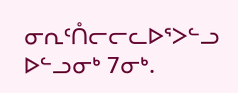ᓂᕆᑦᑍᓕᓕᓚᐅᕐᐳᓪᓗ ᐅᓪᓗᓂᒃ 7ᓂᒃ.